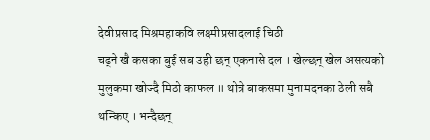देवीप्रसाद मिश्रमहाकवि लक्ष्मीप्रसादलाई चिठी
चढ्ने खै कसका बुई सब उही छन् एकनासे दल । खेल्छन् खेल असत्यको मुलुकमा खोज्दै मिठो काफल ॥ थोत्रे बाकसमा मुनामदनका ठेली सबै थन्किए । भन्दैछन्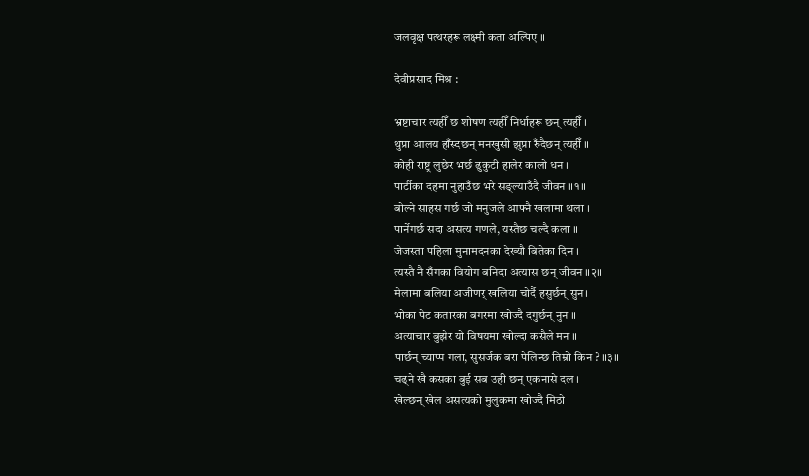जलवृक्ष पत्थरहरू लक्ष्मी कता अल्पिए ॥

देवीप्रसाद मिश्र :

भ्रष्टाचार त्यहीँ छ शोषण त्यहीँ निर्धाहरू छन् त्यहीँ ।
थुप्रा आलय हाँस्दछन् मनखुसी झुप्रा रुँदैछन् त्यहीँ ॥
कोही राष्ट्र लुछेर भर्छ ढुकुटी हालेर कालो धन ।
पार्टीका दहमा नुहाउँछ भरे सङ्ल्याउँदै जीवन ॥१॥
बोल्ने साहस गर्छ जो मनुजले आफ्नै खलामा थला ।
पार्नेगर्छ सदा असत्य गणले, यस्तैछ चल्दै कला ॥
जेजस्ता पहिला मुनामदनका देख्यौ बितेका दिन ।
त्यस्तै नै सँगका वियोग बनिदा अत्यास छन् जीवन ॥२॥
मेलामा बलिया अजीणर् खलिया चोर्दै हसुर्छन् सुन।
भोका पेट कतारका बगरमा खोज्दै दगुर्छन् नुन ॥
अत्याचार बुझेर यो विषयमा खोल्दा कसैले मन ॥
पार्छन् च्याप्प गला, सुसर्जक बरा पेलिन्छ तिम्रो किन ? ॥३॥
चढ्ने खै कसका बुई सब उही छन् एकनासे दल ।
खेल्छन् खेल असत्यको मुलुकमा खोज्दै मिठो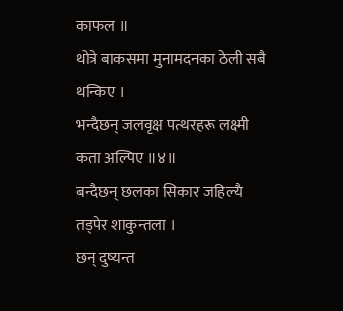काफल ॥
थोत्रे बाकसमा मुनामदनका ठेली सबै थन्किए ।
भन्दैछन् जलवृक्ष पत्थरहरू लक्ष्मी कता अल्पिए ॥४॥
बन्दैछन् छलका सिकार जहिल्यै तड्पेर शाकुन्तला ।
छन् दुष्यन्त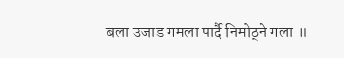बला उजाड गमला पार्दै निमोठ्ने गला ॥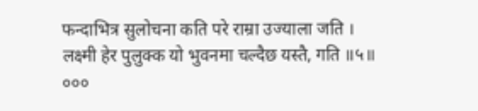फन्दाभित्र सुलोचना कति परे राम्रा उज्याला जति ।
लक्ष्मी हेर पुलुक्क यो भुवनमा चल्दैछ यस्तै, गति ॥५॥
०००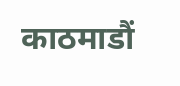काठमाडौं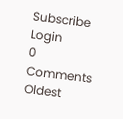Subscribe
Login
0 Comments
Oldest